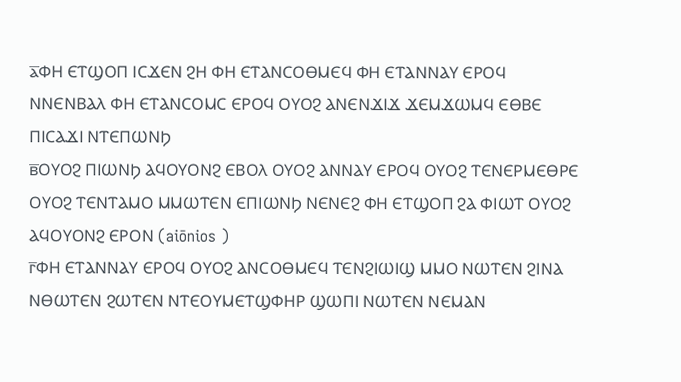ⲁ̅ⲪⲎ ⲈⲦϢⲞⲠ ⲒⲤϪⲈⲚ ϨⲎ ⲪⲎ ⲈⲦⲀⲚⲤⲞⲐⲘⲈϤ ⲪⲎ ⲈⲦⲀⲚⲚⲀⲨ ⲈⲢⲞϤ ⲚⲚⲈⲚⲂⲀⲖ ⲪⲎ ⲈⲦⲀⲚⲤⲞⲘⲤ ⲈⲢⲞϤ ⲞⲨⲞϨ ⲀⲚⲈⲚϪⲒϪ ϪⲈⲘϪⲰⲘϤ ⲈⲐⲂⲈ ⲠⲒⲤⲀϪⲒ ⲚⲦⲈⲠⲰⲚϦ
ⲃ̅ⲞⲨⲞϨ ⲠⲒⲰⲚϦ ⲀϤⲞⲨⲞⲚϨ ⲈⲂⲞⲖ ⲞⲨⲞϨ ⲀⲚⲚⲀⲨ ⲈⲢⲞϤ ⲞⲨⲞϨ ⲦⲈⲚⲈⲢⲘⲈⲐⲢⲈ ⲞⲨⲞϨ ⲦⲈⲚⲦⲀⲘⲞ ⲘⲘⲰⲦⲈⲚ ⲈⲠⲒⲰⲚϦ ⲚⲈⲚⲈϨ ⲪⲎ ⲈⲦϢⲞⲠ ϨⲀ ⲪⲒⲰⲦ ⲞⲨⲞϨ ⲀϤⲞⲨⲞⲚϨ ⲈⲢⲞⲚ (aiōnios )
ⲅ̅ⲪⲎ ⲈⲦⲀⲚⲚⲀⲨ ⲈⲢⲞϤ ⲞⲨⲞϨ ⲀⲚⲤⲞⲐⲘⲈϤ ⲦⲈⲚϨⲒⲰⲒϢ ⲘⲘⲞ ⲚⲰⲦⲈⲚ ϨⲒⲚⲀ ⲚⲐⲰⲦⲈⲚ ϨⲰⲦⲈⲚ ⲚⲦⲈⲞⲨⲘⲈⲦϢⲪⲎⲢ ϢⲰⲠⲒ ⲚⲰⲦⲈⲚ ⲚⲈⲘⲀⲚ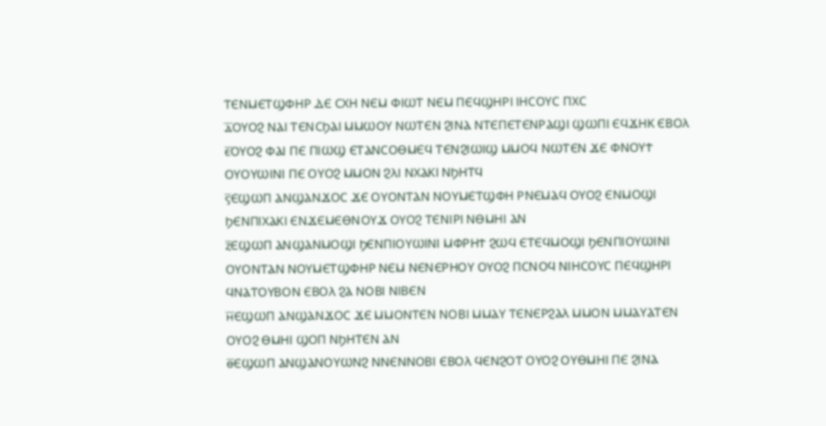ⲦⲈⲚⲘⲈⲦϢⲪⲎⲢ ⲆⲈ ⲤⲬⲎ ⲚⲈⲘ ⲪⲒⲰⲦ ⲚⲈⲘ ⲠⲈϤϢⲎⲢⲒ ⲒⲎⲤⲞⲨⲤ ⲠⲬⲤ
ⲇ̅ⲞⲨⲞϨ ⲚⲀⲒ ⲦⲈⲚⲤϦⲀⲒ ⲘⲘⲰⲞⲨ ⲚⲰⲦⲈⲚ ϨⲒⲚⲀ ⲚⲦⲈⲠⲈⲦⲈⲚⲢⲀϢⲒ ϢⲰⲠⲒ ⲈϤϪⲎⲔ ⲈⲂⲞⲖ
ⲉ̅ⲞⲨⲞϨ ⲪⲀⲒ ⲠⲈ ⲠⲒⲰϢ ⲈⲦⲀⲚⲤⲞⲐⲘⲈϤ ⲦⲈⲚϨⲒⲰⲒϢ ⲘⲘⲞϤ ⲚⲰⲦⲈⲚ ϪⲈ ⲪⲚⲞⲨϮ ⲞⲨⲞⲨⲰⲒⲚⲒ ⲠⲈ ⲞⲨⲞϨ ⲘⲘⲞⲚ ϨⲖⲒ ⲚⲬⲀⲔⲒ ⲚϦⲎⲦϤ
ⲋ̅ⲈϢⲰⲠ ⲀⲚϢⲀⲚϪⲞⲤ ϪⲈ ⲞⲨⲞⲚⲦⲀⲚ ⲚⲞⲨⲘⲈⲦϢⲪⲎ ⲢⲚⲈⲘⲀϤ ⲞⲨⲞϨ ⲈⲚⲘⲞϢⲒ ϦⲈⲚⲠⲒⲬⲀⲔⲒ ⲈⲚϪⲈⲘⲈⲐⲚⲞⲨϪ ⲞⲨⲞϨ ⲦⲈⲚⲒⲢⲒ ⲚⲐⲘⲎⲒ ⲀⲚ
ⲍ̅ⲈϢⲰⲠ ⲀⲚϢⲀⲚⲘⲞϢⲒ ϦⲈⲚⲠⲒⲞⲨⲰⲒⲚⲒ ⲘⲪⲢⲎϮ ϨⲰϤ ⲈⲦⲈϤⲘⲞϢⲒ ϦⲈⲚⲠⲒⲞⲨⲰⲒⲚⲒ ⲞⲨⲞⲚⲦⲀⲚ ⲚⲞⲨⲘⲈⲦϢⲪⲎⲢ ⲚⲈⲘ ⲚⲈⲚⲈⲢⲎⲞⲨ ⲞⲨⲞϨ ⲠⲤⲚⲞϤ ⲚⲒⲎⲤⲞⲨⲤ ⲠⲈϤϢⲎⲢⲒ ϤⲚⲀⲦⲞⲨⲂⲞⲚ ⲈⲂⲞⲖ ϨⲀ ⲚⲞⲂⲒ ⲚⲒⲂⲈⲚ
ⲏ̅ⲈϢⲰⲠ ⲀⲚϢⲀⲚϪⲞⲤ ϪⲈ ⲘⲘⲞⲚⲦⲈⲚ ⲚⲞⲂⲒ ⲘⲘⲀⲨ ⲦⲈⲚⲈⲢϨⲀⲖ ⲘⲘⲞⲚ ⲘⲘⲀⲨⲀⲦⲈⲚ ⲞⲨⲞϨ ⲐⲘⲎⲒ ϢⲞⲠ ⲚϦⲎⲦⲈⲚ ⲀⲚ
ⲑ̅ⲈϢⲰⲠ ⲀⲚϢⲀⲚⲞⲨⲰⲚϨ ⲚⲚⲈⲚⲚⲞⲂⲒ ⲈⲂⲞⲖ ϤⲈⲚϨⲞⲦ ⲞⲨⲞϨ ⲞⲨⲐⲘⲎⲒ ⲠⲈ ϨⲒⲚⲀ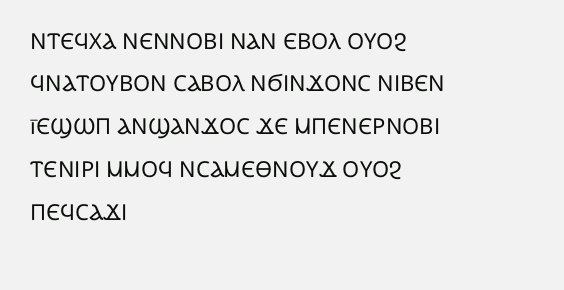ⲚⲦⲈϤⲬⲀ ⲚⲈⲚⲚⲞⲂⲒ ⲚⲀⲚ ⲈⲂⲞⲖ ⲞⲨⲞϨ ϤⲚⲀⲦⲞⲨⲂⲞⲚ ⲤⲀⲂⲞⲖ ⲚϬⲒⲚϪⲞⲚⲤ ⲚⲒⲂⲈⲚ
ⲓ̅ⲈϢⲰⲠ ⲀⲚϢⲀⲚϪⲞⲤ ϪⲈ ⲘⲠⲈⲚⲈⲢⲚⲞⲂⲒ ⲦⲈⲚⲒⲢⲒ ⲘⲘⲞϤ ⲚⲤⲀⲘⲈⲐⲚⲞⲨϪ ⲞⲨⲞϨ ⲠⲈϤⲤⲀϪⲒ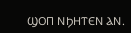ϢⲞⲠ ⲚϦⲎⲦⲈⲚ ⲀⲚ.